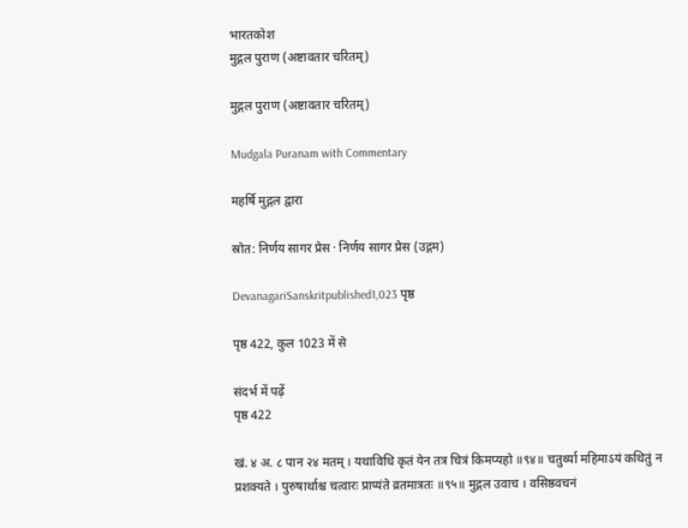भारतकोश
मुद्गल पुराण (अष्टावतार चरितम्)

मुद्गल पुराण (अष्टावतार चरितम्)

Mudgala Puranam with Commentary

महर्षि मुद्गल द्वारा

स्रोत: निर्णय सागर प्रेस · निर्णय सागर प्रेस (उद्गम)

DevanagariSanskritpublished1,023 पृष्ठ

पृष्ठ 422, कुल 1023 में से

संदर्भ में पढ़ें
पृष्ठ 422

खं. ४ अ. ८ पान २४ मतम् । यथाविधि कृतं येन तत्र चित्रं किमप्यहो ॥९४॥ चतुर्थ्या महिमाऽयं कथितुं न प्रशक्यते । पुरुषार्थाश्च चत्वारः प्राप्यंते व्रतमात्रतः ॥९५॥ मुद्गल उवाच । वसिष्ठवचनं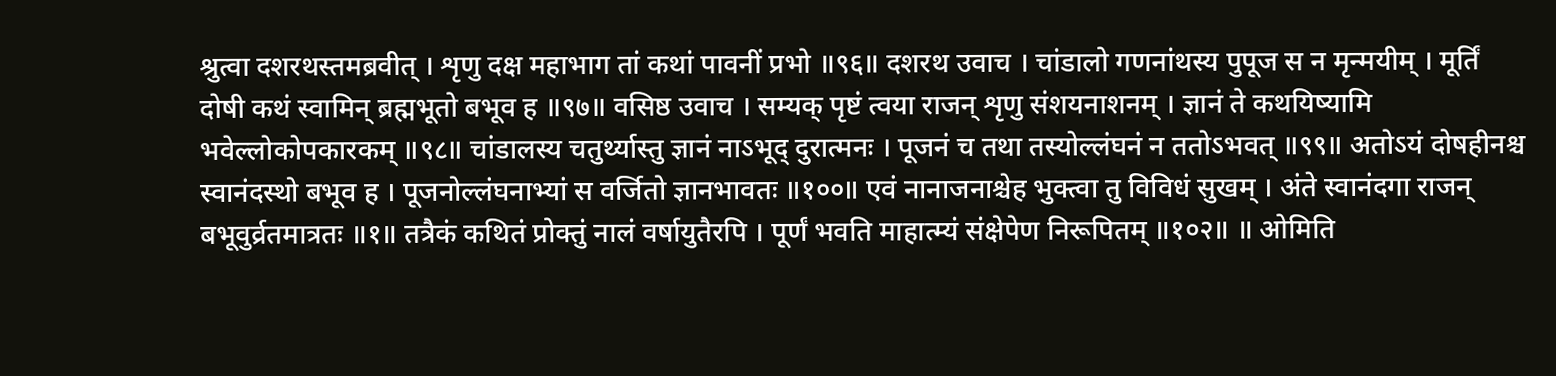श्रुत्वा दशरथस्तमब्रवीत् । शृणु दक्ष महाभाग तां कथां पावनीं प्रभो ॥९६॥ दशरथ उवाच । चांडालो गणनांथस्य पुपूज स न मृन्मयीम् । मूर्तिं दोषी कथं स्वामिन् ब्रह्मभूतो बभूव ह ॥९७॥ वसिष्ठ उवाच । सम्यक् पृष्टं त्वया राजन् शृणु संशयनाशनम् । ज्ञानं ते कथयिष्यामि भवेल्लोकोपकारकम् ॥९८॥ चांडालस्य चतुर्थ्यास्तु ज्ञानं नाऽभूद् दुरात्मनः । पूजनं च तथा तस्योल्लंघनं न ततोऽभवत् ॥९९॥ अतोऽयं दोषहीनश्च स्वानंदस्थो बभूव ह । पूजनोल्लंघनाभ्यां स वर्जितो ज्ञानभावतः ॥१००॥ एवं नानाजनाश्चेह भुक्त्वा तु विविधं सुखम् । अंते स्वानंदगा राजन् बभूवुर्व्रतमात्रतः ॥१॥ तत्रैकं कथितं प्रोक्तुं नालं वर्षायुतैरपि । पूर्णं भवति माहात्म्यं संक्षेपेण निरूपितम् ॥१०२॥ ॥ ओमिति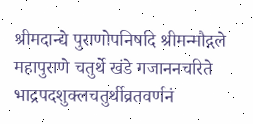श्रीमदान्द्ये पुराणोपनिषदि श्रीमन्मौद्गले महापुराणे चतुर्थे खंडे गजाननचरिते भाद्रपदशुक्लचतुर्थीव्रतवर्णनं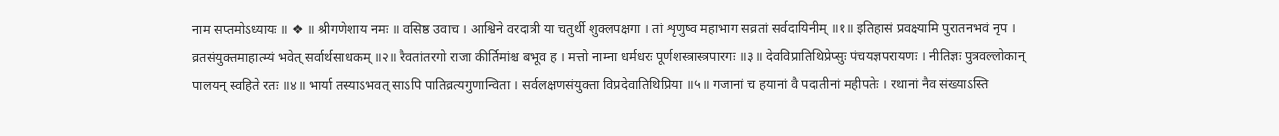नाम सप्तमोऽध्यायः ॥ ❖ ॥ श्रीगणेशाय नमः ॥ वसिष्ठ उवाच । आश्विने वरदात्री या चतुर्थी शुक्लपक्षगा । तां शृणुष्व महाभाग सव्रतां सर्वदायिनीम् ॥१॥ इतिहासं प्रवक्ष्यामि पुरातनभवं नृप । व्रतसंयुक्तमाहात्म्यं भवेत् सर्वार्थसाधकम् ॥२॥ रैवतांतरगो राजा कीर्तिमांश्च बभूव ह । मत्तो नाम्ना धर्मधरः पूर्णशस्त्रास्त्रपारगः ॥३॥ देवविप्रातिथिप्रेप्सुः पंचयज्ञपरायणः । नीतिज्ञः पुत्रवल्लोकान् पालयन् स्वहिते रतः ॥४॥ भार्या तस्याऽभवत् साऽपि पातिव्रत्यगुणान्विता । सर्वलक्षणसंयुक्ता विप्रदेवातिथिप्रिया ॥५॥ गजानां च हयानां वै पदातीनां महीपतेः । रथानां नैव संख्याऽस्ति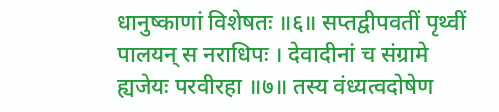धानुष्काणां विशेषतः ॥६॥ सप्तद्वीपवतीं पृथ्वीं पालयन् स नराधिपः । देवादीनां च संग्रामे ह्यजेयः परवीरहा ॥७॥ तस्य वंध्यत्वदोषेण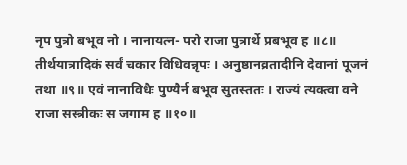नृप पुत्रो बभूव नो । नानायत्न- परो राजा पुत्रार्थे प्रबभूव ह ॥८॥ तीर्थयात्रादिकं सर्वं चकार विधिवन्नृपः । अनुष्ठानव्रतादीनि देवानां पूजनं तथा ॥९॥ एवं नानाविधैः पुण्यैर्न बभूव सुतस्ततः । राज्यं त्यक्त्वा वने राजा सस्त्रीकः स जगाम ह ॥१०॥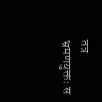तत्र भ्रमणयुक्तः स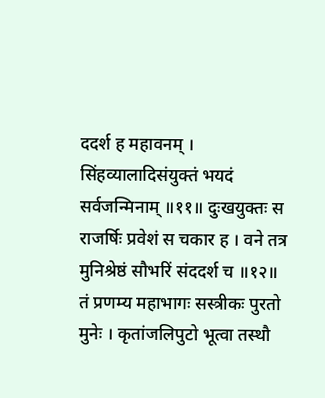ददर्श ह महावनम् । सिंहव्यालादिसंयुक्तं भयदं सर्वजन्मिनाम् ॥११॥ दुःखयुक्तः स राजर्षिः प्रवेशं स चकार ह । वने तत्र मुनिश्रेष्ठं सौभरिं संददर्श च ॥१२॥ तं प्रणम्य महाभागः सस्त्रीकः पुरतो मुनेः । कृतांजलिपुटो भूत्वा तस्थौ